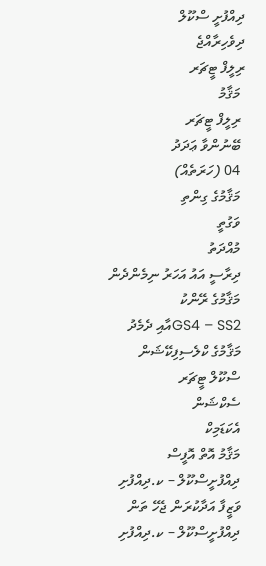ދިއްފުށީ ސްކޫލް
ދިވެހިރާއްޖެ
ރިލީފް ޓީޗަރ
 މަޤާމު
 ރިލީފް ޓީޗަރ
 ބޭނުންވާ ޢަދަދު
 04 (ހަރަތެއް)
 މަޤާމުގެ ގިންތި
 ވަގުތީ
 މުއްދަތު
 ދިރާސީ އައު އަހަރު ނިމެންދެން
 މަޤާމުގެ ރޭންކު
 GS4 – SS2އާއި ދެމެދު
 މަޤާމުގެ ކްލެސިފިކޭޝަން
 ސްކޫލް ޓީޗަރ
 ސެކްޝަން
 އެކަޑަމިކް
 މަޤާމު އޮތް އޮފީސް
 ދިއްފުށީސްކޫލް – ކ.ދިއްފުށި
 ވަޒީފާ އަދާކުރަން ޖެހޭ ތަން
 ދިއްފުށީސްކޫލް – ކ.ދިއްފުށި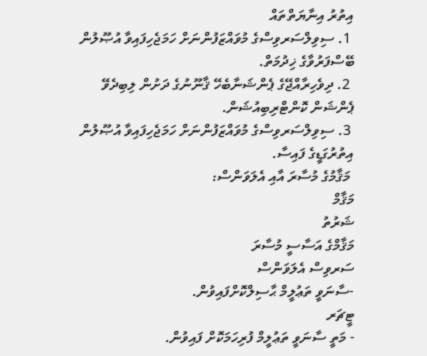އިތުރު އިނާޔަތްތައް
 1. ސިވިލްސަރވިސްގެ މުވައްޒަފުންނަށް ހަމަޖެހިފައިވާ އުޞޫލުން ބޭސްފަރުވާގެ ޚިދުމަތް.
 2. ދިވެހިރާއްޖޭގެ ޕެންޝަނާބެހޭ ޤާނޫނުގެ ދަށުން ލިބިދެވޭ ޕެންޝަން ކޮންޓްރިބިއުޝަން.
 3. ސިވިލްސަރވިސްގެ މުވައްޒަފުންނަށް ހަމަޖެހިފައިވާ އުޞޫލުން އިތުރުގަޑީގެ ފައިސާ.
 މަޤާމުގެ މުސާރަ އާއި އެލަވަންސް:
މަޤާމް
ޝަރުތު
މަޤާމްގެ އަސާސީ މުސާރަ
ސަރވިސް އެލަވަންސް
-ސާނަވީ ތަޢުލީމް ޙާސިލްކޮށްފައިވުން.
ޓީޗަރ
- މަތީ ސާނަވީ ތަޢުލީމް ފުރިހަމަކޮށް ފައިވުން.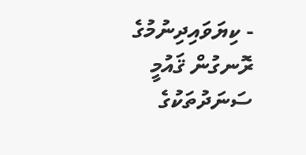- ކިޔަވައިދިނުމުގެ ރޮނގުން ޤައުމީ ސަނަދުތަކުގެ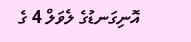އޮނިގަނޑުގެ ލެވަލް 4 ގެ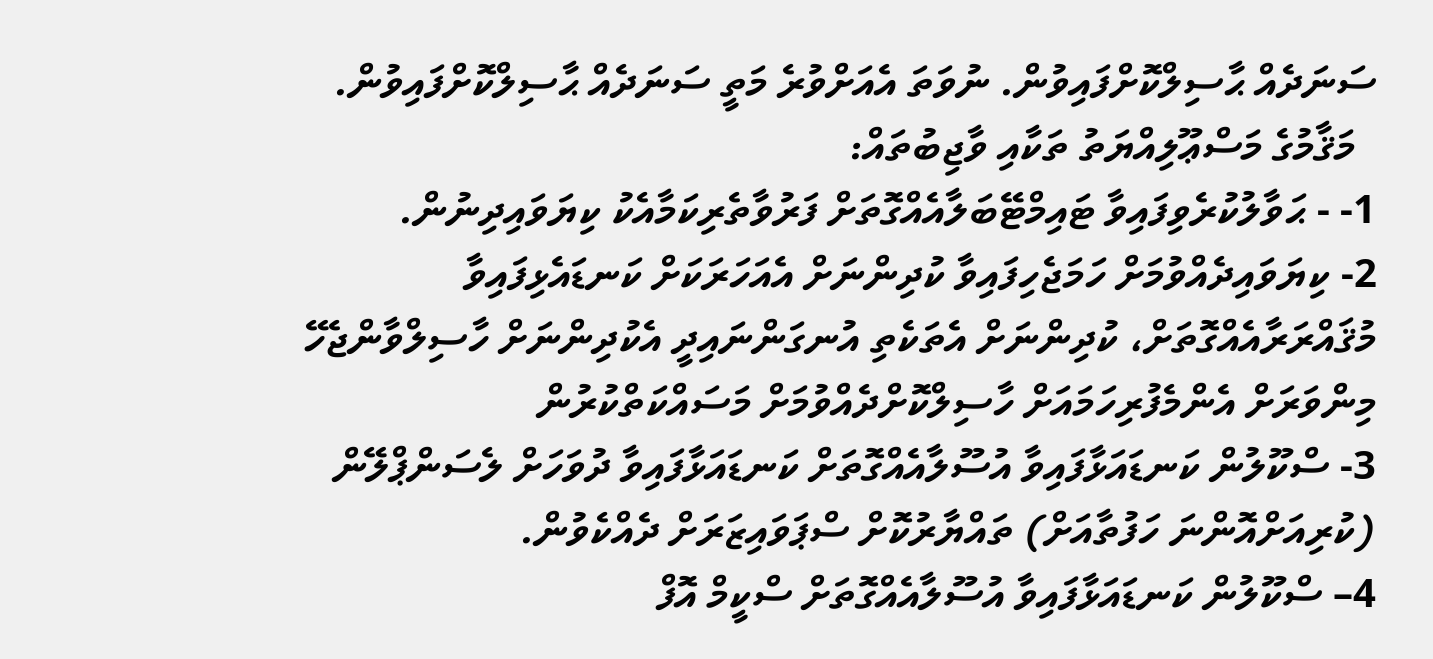ސަނަދެއް ޙާސިލްކޮށްފައިވުން. ނުވަތަ އެއަށްވުރެ މަތީ ސަނަދެއް ޙާސިލްކޮށްފައިވުން.
  މަޤާމުގެ މަސްޢޫލިއްޔަތު ތަކާއި ވާޖިބުތައް:
1- - ޙަވާލުކުރެވިފައިވާ ޓައިމްޓޭބަލާއެއްގޮތަށް ފަރުވާތެރިކަމާއެކު ކިޔަވައިދިނުން.
2- ކިޔަވައިދެއްވުމަށް ހަމަޖެހިފައިވާ ކުދިންނަށް އެއަހަރަކަށް ކަނޑައެޅިފައިވާ މުޤައްރަރާއެއްގޮތަށް، ކުދިންނަށް އެތަކެތި އުނގަންނައިދީ އެކުދިންނަށް ހާސިލްވާންޖެހޭ މިންވަރަށް އެންމެފުރިހަމައަށް ހާސިލްކޮށްދެއްވުމަށް މަސައްކަތްކުރުން
3- ސްކޫލުން ކަނޑައަޅާފައިވާ އުސޫލާއެއްގޮތަށް ކަނޑައަޅާފައިވާ ދުވަހަށް ލެސަންޕްލޭން (ކުރިއަށްއޮންނަ ހަފުތާއަށް) ތައްޔާރުކޮށް ސްޕަވައިޒަރަށް ދެއްކެވުން.
4– ސްކޫލުން ކަނޑައަޅާފައިވާ އުސޫލާއެއްގޮތަށް ސްކީމް އޮފް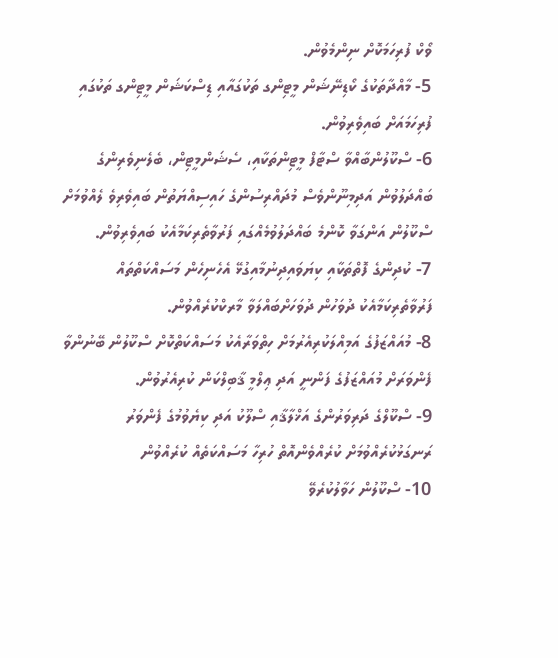ވޯކް ފުރިހަމަކޮށް ނިންމެވުން.
5- މާއްދާތަކުގެ ކޯޑިނޭޝަން މީޓިންގ ތަކުގައާއި ޑިސްކަޝަން މީޓިންގ ތަކުގައި ފުރިހަމައަށް ބައިވެރިވުން.
6- ސްކޫލުންބާއްވާ ސްޓާފް މީޓިންތަކާއި، ސެޝަންމީޓިން، ބެލެނިވެރިންގެ ބައްދަލުވުން އަދިމިނޫންވެސް މުދައްރިސުންގެ ހައިސިއްޔަތުން ބައިވެރިވެ ލެއްވުމަށް ސްކޫލުން އަންގަވާ ކޮންމެ ބައްދަލުވުމެއްގައި ފަރުވާތެރިކަމާއެކު ބައިވެރިވުން.
7- ކުދިންގެ ފޮތްތަކާއި ކިޔަވައިދިނުމާއިގުޅޭ އެހެނިހެން މަސައްކަތްތައް ފަރުވާތެރިކަމާއެކު ދުވަހުން ދުވަހަށްބައްލަވާ މާރކްކުރެއްވުން.
8- މުއައްޒަފުގެ އަމިއްލަކުރިއެރުމަށް ހިތްވަރާއެކު މަސައްކަތްކޮށް ސްކޫލުން ބޭނުންވާ ފެންވަރަށް މުއައްޒަފުގެ ފަންނީ އަދި ޢިލްމީ ޤާބިލްކަން ކުރިއެރުވުން.
9- ސްކޫލްގެ ދަރިވަރުންގެ އަޚްލާޤާއި ސްލޫކު އަދި ކިޔެވުމުގެ ފެންވަރު ރަނގަޅުކުރެއްވުމަށް ކުރެއްވެންއޮތް ހުރިހާ މަސައްކަތެއް ކުރެއްވުން
10- ސްކޫލުން ހަވާލުކުރެވޭ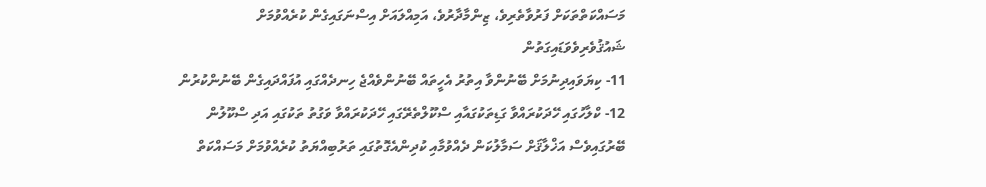މަސައްކަތްތަކަށް ފަރުވާތެރިވެ، ޒިންމާދާރުވެ، އަމިއްލައަށް އިސްނަގައިގެން ކުރެއްވުމަށް ޝައުޤުވެރިވެވަޑައިގަތުން
11- ކިޔަވައިދިނުމަށް ބޭނުންވާ އިތުރު އެހީތައް ބޭނުންވެއްޖެ ހިނދެއްގައި އުފައްދައިގެން ބޭނުންކުރުން
12- ކްލާހުގައި ހޭދަކުރައްވާ ގަޑިތަކުގައާއި ސްކޫލްތެރޭގައި ހޭދަކުރައްވާ ވަގުތު ތަކުގައި އަދި ސްކޫލުން ބޭރުގައިވެސް އަޚްލާޤަށް ސަމާލުކަން ދެއްވުމާއި ކުދިންއެގޮތުގައި ތަރުބިއްޔަތު ކުރެއްވުމަށް މަސައްކަތް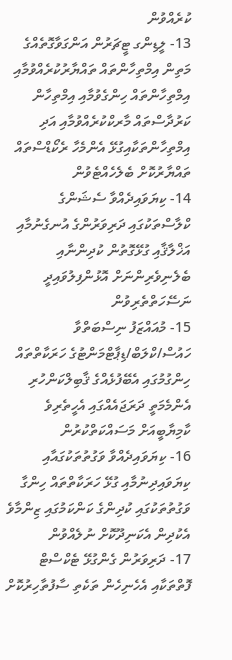ކުރެއްވުން
13- ލީޑިންގ ޓީޗަރުން އަންގަވާގޮތެއްގެ މަތިން އިމްތިހާންތައް ތައްޔާރުކުރެއްވުމާއި އިމްތިހާންތައް ހިންގެވުމާއި އިމްތިހާން ކަރުދާސްތައް މާރކްކުރެއްވުމާއި އަދި އިމްތިހާންތަކާއިގުޅޭ އެންމެހާ ރެކޯޑްސްތައް ތައްޔާރުކޮށް ބެލެހެއްޓެވުން
14- ކިޔަވައިދެއްވާ ސެޝަންގެ ކްލާސްތަކުގައި ދަރިވަރުންގެ އުނގެނުމާއި އަޚްލާޤާއި ގުޅޭގޮތުން ކުދިންނާއި ބެލެނިވެރިންނަށް އޮޅުންފިލުވައިދީ ނަސޭހަތްތެރިވުން
15- މުއައްޒަފު ނިސްބަތްވާ ހައުސް/ކްލަބް/ޑިޕާޓްމަންޓުގެ ހަރަކާތްތައް ހިންގުމުގައި އެބޭފުޅެއްގެ ޤާބިލްކަންހުރި އެންމެމަތީ ދަރަޖައެއްގައި އެހީތެރިވެ ކާމިޔާބީއަށް މަސައްކަތްކުރުން
16- ކިޔަވައިދެއްވާ ވަގުތުތަކުގައާއި ކިޔަވައިދިނުމާއި ގުޅޭ ހަރަކާތްތައް ހިންގާ ވަގުތުތަކުގައި ކުދިންގެ ކަންކަމުގައި ޒިންމާވެ އެކުދިން އެކަނިދޫކޮށް ނުލެއްވުން
17- ދަރިވަރުން ގެންގުޅޭ ޓެކްސްޓް ފޮތްތަކާއި އެހެނިހެން ތަކެތި ސާފުތާހިރުކޮށް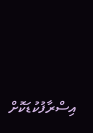އިސްރާފުކުޑަކޮށް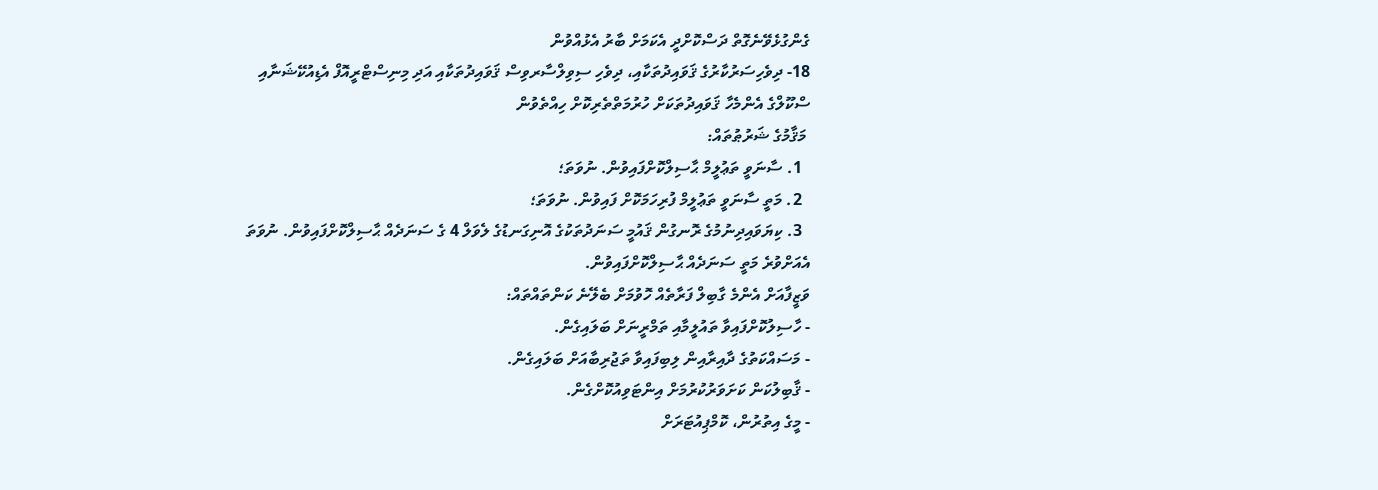ގެންގުޅެވޭނެގޮތް ދަސްކޮށްދީ އެކަމަށް ބާރު އެޅުއްވުން
18- ދިވެހިސަރުކާރުގެ ޤަވައިދުތަކާއި، ދިވެހި ސިވިލްސާރވިސް ޤަވައިދުތަކާއި އަދި މިނިސްޓްރީއޮފް އެޑިއުކޭޝަނާއި ސްކޫލްގެ އެންމެހާ ޤަވައިދުތަކަށް ހުރުމަތްތެރިކޮށް ހިއްތެވުން
 މަޤާމުގެ ޝަރުޠުތައް:
  1. ސާނަވީ ތަޢުލީމް ޙާސިލްކޮށްފައިވުން. ނުވަތަ؛
  2. މަތީ ސާނަވީ ތަޢުލީމް ފުރިހަމަކޮށް ފައިވުން. ނުވަތަ؛
  3. ކިޔަވައިދިނުމުގެ ރޮނގުން ޤައުމީ ސަނަދުތަކުގެ އޮނިގަނޑުގެ ލެވަލް 4 ގެ ސަނަދެއް ޙާސިލްކޮށްފައިވުން. ނުވަތަ އެއަށްވުރެ މަތީ ސަނަދެއް ޙާސިލްކޮށްފައިވުން.
ވަޒީފާއަށް އެންމެ ގާބިލް ފަރާތެއް ހޮވުމަށް ބެލޭނެ ކަންތައްތައް:
- ހާސިލުކޮށްފައިވާ ތައުލީމާއި ތަމްރީނަށް ބަލައިގެން.
- މަސައްކަތުގެ ދާއިރާއިން ލިބިފައިވާ ތަޖުރިބާއަށް ބަލައިގެން.
- ޤާބިލުކަން ކަށަވަރުކުރުމަށް އިންޓަވިއުކޮށްގެން.
- މީގެ އިތުރުން، ކޮމްޕިއުޓަރަށް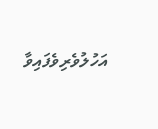އަހުލުވެރިވެފައިވާ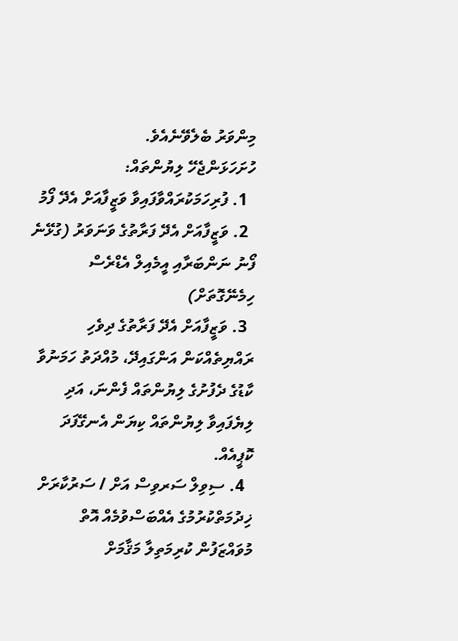މިންވަރު ބެލެވޭނެއެވެ.
ހުށަހަޅަންޖެހޭ ލިޔުންތައް:
  1. ފުރިހަމަކުރައްވާފައިވާ ވަޒީފާއަށް އެދޭ ފޯމު
  2. ވަޒީފާއަށް އެދޭ ފަރާތުގެ ވަނަވަރު (ގުޅޭނެ ފޯނު ނަންބަރާއި އީމެއިލް އެޑްރެސް ހިމެނޭގޮތަށް)
  3. ވަޒީފާއަށް އެދޭ ފަރާތުގެ ދިވެހި ރައްޔިތެއްކަން އަންގައިދޭ، މުއްދަތު ހަމަނުވާ ކާޑުގެ ދެފުށުގެ ލިޔުންތައް ފެންނަ، އަދި ލިޔެފައިވާ ލިޔުންތައް ކިޔަން އެނގޭފަދަ ކޮޕީއެއް.
  4. ސިވިލް ސަރވިސް އަށް / ސަރުކާރަށް ޚިދުމަތްކުރުމުގެ އެއްބަސްވުމެއް އޮތް މުވައްޒަފުން ކުރިމަތިލާ މަޤާމަށް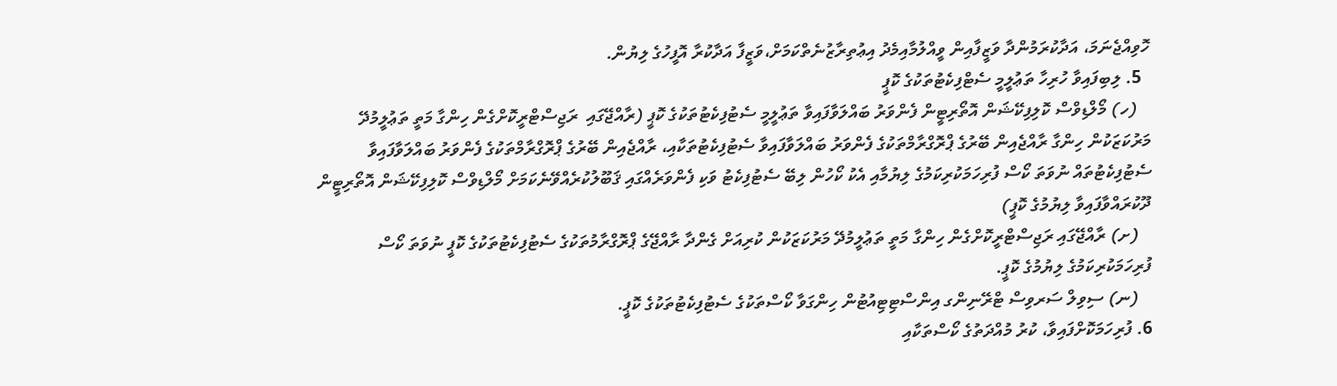ހޮވިއްޖެނަމަ، އަދާކުރަމުންދާ ވަޒީފާއިން ވީއްލުމާއިމެދު އިޢުތިރާޒުނެތްކަމަށް،ވަޒީފާ އަދާކުރާ އޮފީހުގެ ލިޔުން.
  5. ލިބިފައިވާ ހުރިހާ ތަޢުލީމީ ސެޓްފިކެޓުތަކުގެ ކޮޕީ
   (ހ) މޯލްޑިވްސް ކޮލިފިކޭޝަން އޮތޯރިޓީން ފެންވަރު ބައްލަވާފައިވާ ތަޢުލީމީ ސެޓުފިކެޓުތަކުގެ ކޮޕީ (ރާއްޖޭގައި  ރަޖިސްޓްރީކޮށްގެން ހިންގާ މަތީ ތަޢުލީމުދޭ މަރުކަޒަކުން ހިންގާ ރާއްޖެއިން ބޭރުގެ ޕްރޮގްރާމްތަކުގެ ފެންވަރު ބައްލަވާފައިވާ ސެޓުފިކެޓުތަކާއި، ރާއްޖެއިން ބޭރުގެ ޕްރޮގްރާމްތަކުގެ ފެންވަރު ބައްލަވާފައިވާ ސެޓުފިކެޓުތައް ނުވަތަ ކޯސް ފުރިހަމަކުރިކަމުގެ ލިޔުމާއި އެކު ކޯހުން ލިބޭ ސެޓުފިކެޓު ވަކި ފެންވަރެއްގައި ޤަބޫލުކުރެއްވޭނެކަމަށް މޯލްޑިވްސް ކޮލިފިކޭޝަން އޮތޯރިޓީން ދޫކުރައްވާފައިވާ ލިޔުމުގެ ކޮޕީ)
   (ށ) ރާއްޖޭގައި ރަޖިސްޓްރީކޮށްގެން ހިންގާ މަތީ ތަޢުލީމުދޭ މަރުކަޒަކުން ކުރިއަށް ގެންދާ ރާއްޖޭގެ ޕްރޮގްރާމުތަކުގެ ސެޓުފިކެޓުތަކުގެ ކޮޕީ ނުވަތަ ކޯސް ފުރިހަމަކުރިކަމުގެ ލިޔުމުގެ ކޮޕީ.
   (ނ) ސިވިލް ސަރވިސް ޓްރޭނިންގ އިންސްޓިޓިއުޓުން ހިންގަވާ ކޯސްތަކުގެ ސެޓުފިކެޓުތަކުގެ ކޮޕީ.
6. ފުރިހަމަކޮށްފައިވާ، ކުރު މުއްދަތުގެ ކޯސްތަކާއި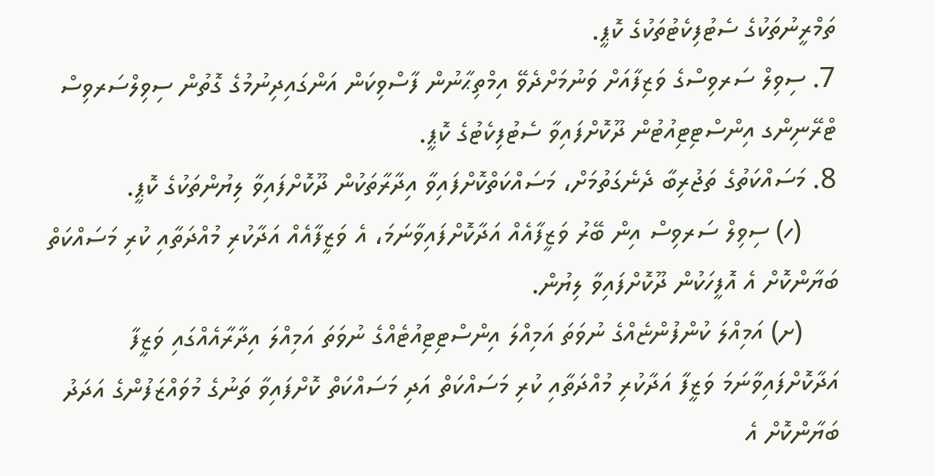ތަމްރީނުތަކުގެ ސެޓުފިކެޓުތަކުގެ ކޮޕީ.
7. ސިވިލް ސަރވިސްގެ ވަޒިފާއަށް ވަނުމަށްދެވޭ އިމްތިޙާނުން ފާސްވިކަން އަންގައިދިނުމުގެ ގޮތުން ސިވިލްސަރވިސް ޓްރޭނިންގ އިންސްޓިޓިއުޓުން ދޫކޮށްފައިވާ ސެޓުފިކެޓުގެ ކޮޕީ.
8. މަސައްކަތުގެ ތަޖުރިބާ ދެނެގަތުމަށް، މަސައްކަތްކޮށްފައިވާ އިދާރާތަކުން ދޫކޮށްފައިވާ ލިޔުންތަކުގެ ކޮޕީ.
     (ހ) ސިވިލް ސަރވިސް އިން ބޭރު ވަޒީފާއެއް އަދާކޮށްފައިވާނަމަ، އެ ވަޒީފާއެއް އަދާކުރި މުއްދަތާއި ކުރި މަސައްކަތް  ބަޔާންކޮށް އެ އޮފީހަކުން ދޫކޮށްފައިވާ ލިޔުން.
     (ށ) އަމިއްލަ ކުންފުންޏެއްގެ ނުވަތަ އަމިއްލަ އިންސްޓިޓިއުޓެއްގެ ނުވަތަ އަމިއްލަ އިދާރާއެއްގައި ވަޒީފާ އަދާކޮށްފައިވާނަމަ ވަޒީފާ އަދާކުރި މުއްދަތާއި ކުރި މަސައްކަތް އަދި މަސައްކަތް ކޮށްފައިވާ ތަނުގެ މުވައްޒަފުންގެ އަދަދު ބަޔާންކޮށް އެ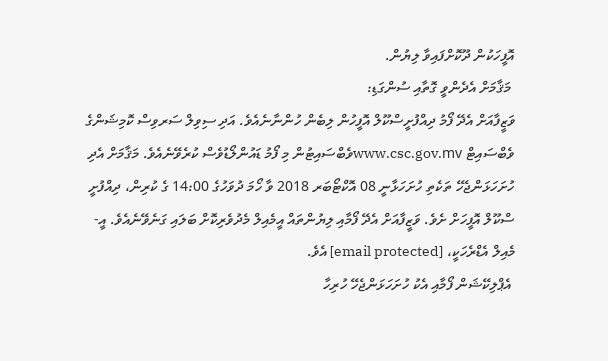އޮފީހަކުން ދޫކޮށްފައިވާ ލިޔުން.
 މަޤާމަށް އެދެންވީ ގޮތާއި ސުންގަޑި:
ވަޒީފާއަށް އެދޭ ފޯމު ދިއްފުށީސްކޫލް އޮފީހުން ލިބެން ހުންނާނެއެވެ. އަދި ސިވިލް ސަރވިސް ކޮމިޝަންގެ ވެބްސައިޓް www.csc.gov.mvވެބްސައިޓުން މި ފޯމު ޑައުންލޯޑުވެސް ކުރެވޭނެއެވެ. މަޤާމަށް އެދި ހުށަހަޅަންޖެހޭ ތަކެތި ހުށަހަޅާނީ 08 އޮކްޓޯބަރ 2018 ވާ ހޯމަ ދުވަހުގެ 14:00 ގެ ކުރިން، ދިއްފުށީ ސްކޫލް އޮފީހަށް ށެވެ. ވަޒީފާއަށް އެދޭ ފޯމާއި ލިޔުންތައް އީމެއިލް މެދުވެރިކޮށް ބަލައި ގަނެވޭނެއެވެ. އީ-މެއިލް އެޑްރެހަކީ، [email protected] އެވެ.
 އެޕްލިކޭޝަން ފޯމާއި އެކު ހުށަހަޅަންޖެހޭ ހުރިހާ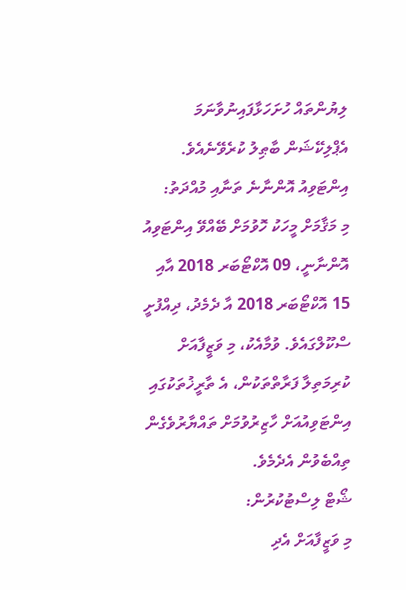ލިޔުންތައް ހުށަހަޅާފައިނުވާނަމަ އެޕްލިކޭޝަން ބާޠިލު ކުރެވޭނެއެވެ.
އިންޓަވިއު އޮންނާނެ ތަނާއި މުއްދަތު:
މި މަޤާމަށް މީހަކު ހޮވުމަށް ބޭއްވޭ އިންޓަވިއު އޮންނާނީ، 09 އޮކްޓޯބަރ 2018 އާއި 15 އޮކްޓޯބަރ 2018 އާ ދެމެދު، ދިއްފުށީ ސްކޫލްގައެވެ. ވުމާއެކު، މި ވަޒީފާއަށް ކުރިމަތިލާ ފަރާތްތަކުން، އެ ތާރީޚުތަކުގައި އިންޓަވިއުއަށް ހާޒިރުވުމަށް ތައްޔާރުވެގެން ތިއްބެވުން އެދެމެވެ.
ޝޯޓް ލިސްޓުކުރުން:
މި ވަޒީފާއަށް އެދި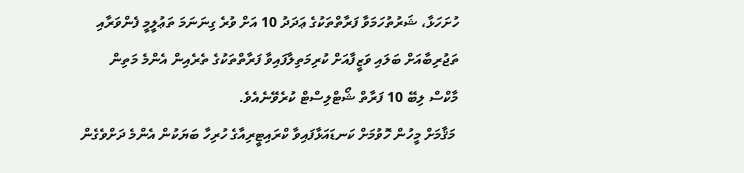ހުށަހަޅާ، ޝަރުތުހަމަވާ ފަރާތްތަކުގެ ޢަދަދު 10 އަށް ވުރެ ގިނަނަމަ ތަޢުލީމީ ފެންވަރާއި ތަޖުރިބާއަށް ބަލައި ވަޒީފާއަށް ކުރިމަތިލާފައިވާ ފަރާތްތަކުގެ ތެރެއިން އެންމެ މަތިން މާކްސް ލިބޭ 10 ފަރާތް ޝޯޓްލިސްޓް ކުރެވޭނެއެވެ.
 މަޤާމަށް މީހުން ހޮވުމަށް ކަނޑައަޅާފައިވާ ކްރައިޓީރިއާގެ ހުރިހާ ބަޔަކުން އެންމެ ދަށްވެގެން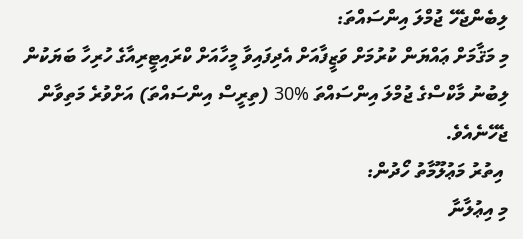ލިބެންޖެހޭ ޖުމްލަ އިންސައްތަ:
މި މަޤާމަށް ޢައްޔަން ކުރުމަށް ވަޒީފާއަށް އެދިފައިވާ މީހާއަށް ކްރައިޓީރިއާގެ ހުރިހާ ބަޔަކުން ލިބުނު މާކްސްގެ ޖުމްލަ އިންސައްތަ %30 (ތިރީސް އިންސައްތަ) އަށްވުރެ މަތިވާން ޖެހޭނެއެވެ.
 އިތުރު މަޢުލޫމާތު ހޯދުން:
މި އިޢުލާނާ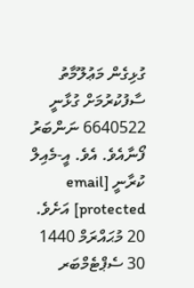ގުޅިގެން މަޢުލޫމާތު ސާފުކުރުމަށް ގުޅާނީ 6640522 ނަންބަރު ފޯނާއެވެ. އެވެ. އީ-މެއިލް ކުރާނީ [email protected] އަށެވެ.
20 މުޙައްރަމް 1440
30 ސެޕްޓެމްބަރ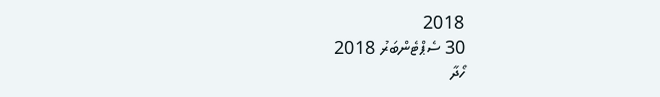2018
30 ސެޕްޓެންބަރު 2018
ހޯދާ